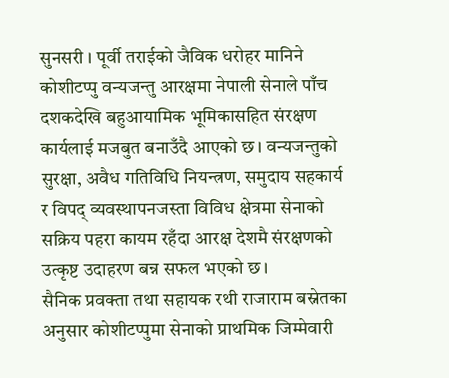सुनसरी । पूर्वी तराईको जैविक धरोहर मानिने कोशीटप्पु वन्यजन्तु आरक्षमा नेपाली सेनाले पाँच दशकदेखि बहुआयामिक भूमिकासहित संरक्षण कार्यलाई मजबुत बनाउँदै आएको छ। वन्यजन्तुको सुरक्षा, अवैध गतिविधि नियन्त्रण, समुदाय सहकार्य र विपद् व्यवस्थापनजस्ता विविध क्षेत्रमा सेनाको सक्रिय पहरा कायम रहँदा आरक्ष देशमै संरक्षणको उत्कृष्ट उदाहरण बन्न सफल भएको छ।
सैनिक प्रवक्ता तथा सहायक रथी राजाराम बस्नेतका अनुसार कोशीटप्पुमा सेनाको प्राथमिक जिम्मेवारी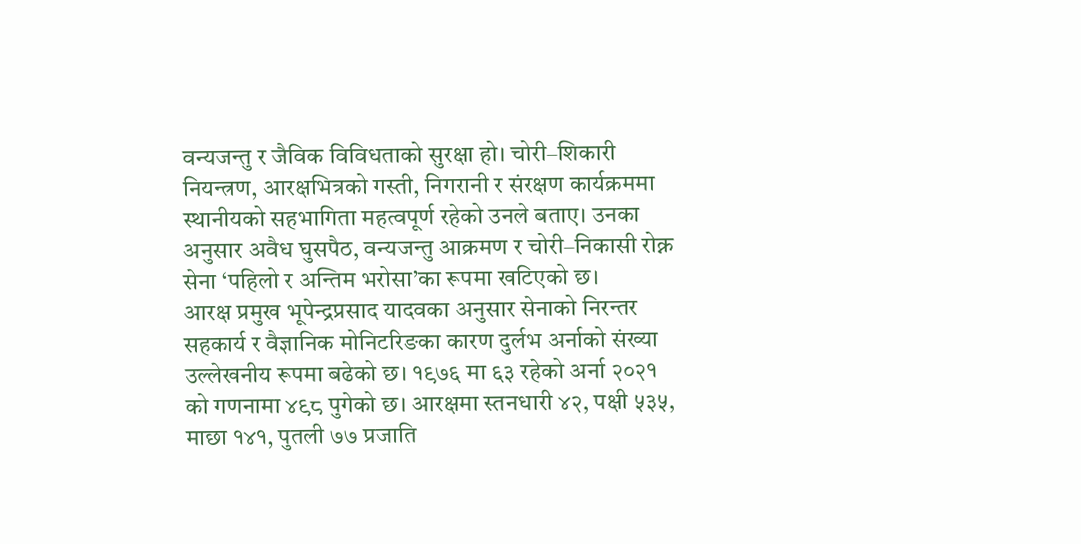वन्यजन्तु र जैविक विविधताको सुरक्षा हो। चोरी–शिकारी नियन्त्रण, आरक्षभित्रको गस्ती, निगरानी र संरक्षण कार्यक्रममा स्थानीयको सहभागिता महत्वपूर्ण रहेको उनले बताए। उनका अनुसार अवैध घुसपैठ, वन्यजन्तु आक्रमण र चोरी–निकासी रोक्न सेना ‘पहिलो र अन्तिम भरोसा’का रूपमा खटिएको छ।
आरक्ष प्रमुख भूपेन्द्रप्रसाद यादवका अनुसार सेनाको निरन्तर सहकार्य र वैज्ञानिक मोनिटरिङका कारण दुर्लभ अर्नाको संख्या उल्लेखनीय रूपमा बढेको छ। १९७६ मा ६३ रहेको अर्ना २०२१ को गणनामा ४९८ पुगेको छ। आरक्षमा स्तनधारी ४२, पक्षी ५३५, माछा १४१, पुतली ७७ प्रजाति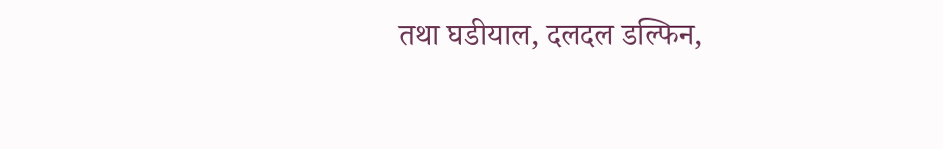तथा घडीयाल, दलदल डल्फिन,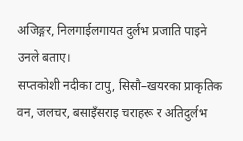अजिङ्गर, निलगाईलगायत दुर्लभ प्रजाति पाइने उनले बताए।
सप्तकोशी नदीका टापु, सिसौ–खयरका प्राकृतिक वन, जलचर, बसाइँसराइ चराहरू र अतिदुर्लभ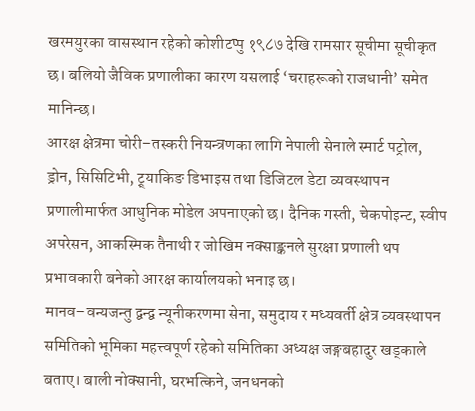खरमयुरका वासस्थान रहेको कोशीटप्पु १९८७ देखि रामसार सूचीमा सूचीकृत छ। बलियो जैविक प्रणालीका कारण यसलाई ‘चराहरूको राजधानी’ समेत मानिन्छ।
आरक्ष क्षेत्रमा चोरी–तस्करी नियन्त्रणका लागि नेपाली सेनाले स्मार्ट पट्रोल, ड्रोन, सिसिटिभी, ट्र्याकिङ डिभाइस तथा डिजिटल डेटा व्यवस्थापन प्रणालीमार्फत आधुनिक मोडेल अपनाएको छ। दैनिक गस्ती, चेकपोइन्ट, स्वीप अपरेसन, आकस्मिक तैनाथी र जोखिम नक्साङ्कनले सुरक्षा प्रणाली थप प्रभावकारी बनेको आरक्ष कार्यालयको भनाइ छ।
मानव–वन्यजन्तु द्वन्द्व न्यूनीकरणमा सेना, समुदाय र मध्यवर्ती क्षेत्र व्यवस्थापन समितिको भूमिका महत्त्वपूर्ण रहेको समितिका अध्यक्ष जङ्गबहादुर खड्काले बताए। बाली नोक्सानी, घरभत्किने, जनधनको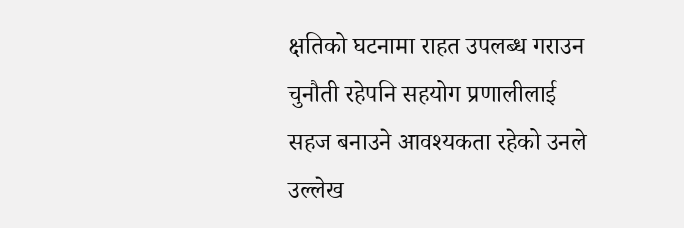क्षतिको घटनामा राहत उपलब्ध गराउन चुनौती रहेपनि सहयोग प्रणालीलाई सहज बनाउने आवश्यकता रहेको उनले उल्लेख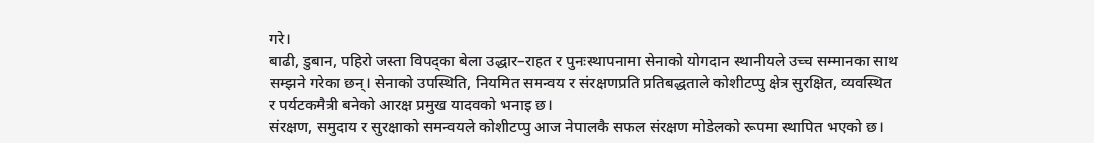गरे।
बाढी, डुबान, पहिरो जस्ता विपद्का बेला उद्धार–राहत र पुनःस्थापनामा सेनाको योगदान स्थानीयले उच्च सम्मानका साथ सम्झने गरेका छन्। सेनाको उपस्थिति, नियमित समन्वय र संरक्षणप्रति प्रतिबद्धताले कोशीटप्पु क्षेत्र सुरक्षित, व्यवस्थित र पर्यटकमैत्री बनेको आरक्ष प्रमुख यादवको भनाइ छ।
संरक्षण, समुदाय र सुरक्षाको समन्वयले कोशीटप्पु आज नेपालकै सफल संरक्षण मोडेलको रूपमा स्थापित भएको छ।